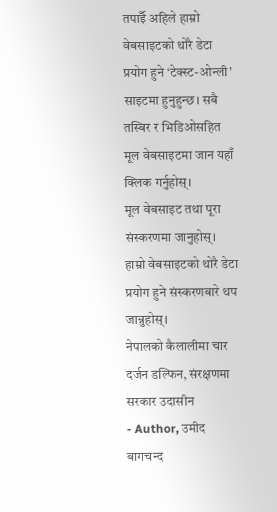तपाईँ अहिले हाम्रो वेबसाइटको थोरै डेटा प्रयोग हुने ‘टेक्स्ट-ओन्ली’ साइटमा हुनुहुन्छ। सबै तस्बिर र भिडिओसहित मूल वेबसाइटमा जान यहाँ क्लिक गर्नुहोस्।
मूल वेबसाइट तथा पूरा संस्करणमा जानुहोस्।
हाम्रो वेबसाइटको थोरै डेटा प्रयोग हुने संस्करणबारे थप जान्नुहोस्।
नेपालको कैलालीमा चार दर्जन डल्फिन, संरक्षणमा सरकार उदासीन
- Author, उमीद बागचन्द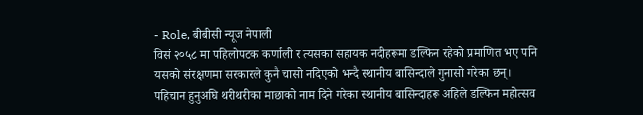- Role, बीबीसी न्यूज नेपाली
विसं २०५८ मा पहिलोपटक कर्णाली र त्यसका सहायक नदीहरूमा डल्फिन रहेको प्रमाणित भए पनि यसको संरक्षणमा सरकारले कुनै चासो नदिएको भन्दै स्थानीय बासिन्दाले गुनासो गरेका छन्।
पहिचान हुनुअघि थरीथरीका माछाको नाम दिने गरेका स्थानीय बासिन्दाहरू अहिले डल्फिन महोत्सव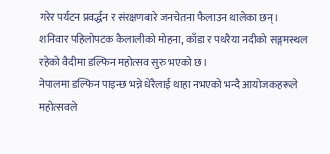गरेर पर्यटन प्रवर्द्धन र संरक्षणबारे जनचेतना फैलाउन थालेका छन्।
शनिवार पहिलोपटक कैलालीको मोहना, काँडा र पथरैया नदीको सङ्गमस्थल रहेको वैदीमा डल्फिन महोत्सव सुरु भएको छ।
नेपालमा डल्फिन पाइन्छ भन्ने धेरैलाई थाहा नभएको भन्दै आयोजकहरूले महोत्सवले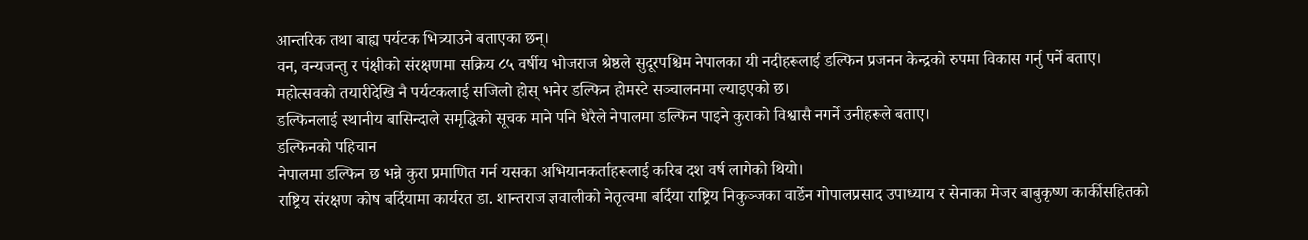आन्तरिक तथा बाह्य पर्यटक भित्र्याउने बताएका छन्।
वन‚ वन्यजन्तु र पंक्षीको संरक्षणमा सक्रिय ८५ वर्षीय भोजराज श्रेष्ठले सुदूरपश्चिम नेपालका यी नदीहरूलाई डल्फिन प्रजनन केन्द्रको रुपमा विकास गर्नु पर्ने बताए।
महोत्सवको तयारीदेखि नै पर्यटकलाई सजिलो होस् भनेर डल्फिन होमस्टे सञ्चालनमा ल्याइएको छ।
डल्फिनलाई स्थानीय बासिन्दाले समृद्धिको सूचक माने पनि धेरैले नेपालमा डल्फिन पाइने कुराको विश्वासै नगर्ने उनीहरूले बताए।
डल्फिनको पहिचान
नेपालमा डल्फिन छ भन्ने कुरा प्रमाणित गर्न यसका अभियानकर्ताहरूलाई करिब दश वर्ष लागेको थियो।
राष्ट्रिय संरक्षण कोष बर्दियामा कार्यरत डा. शान्तराज ज्ञवालीको नेतृत्वमा बर्दिया राष्ट्रिय निकुञ्जका वार्डेन गोपालप्रसाद उपाध्याय र सेनाका मेजर बाबुकृष्ण कार्कीसहितको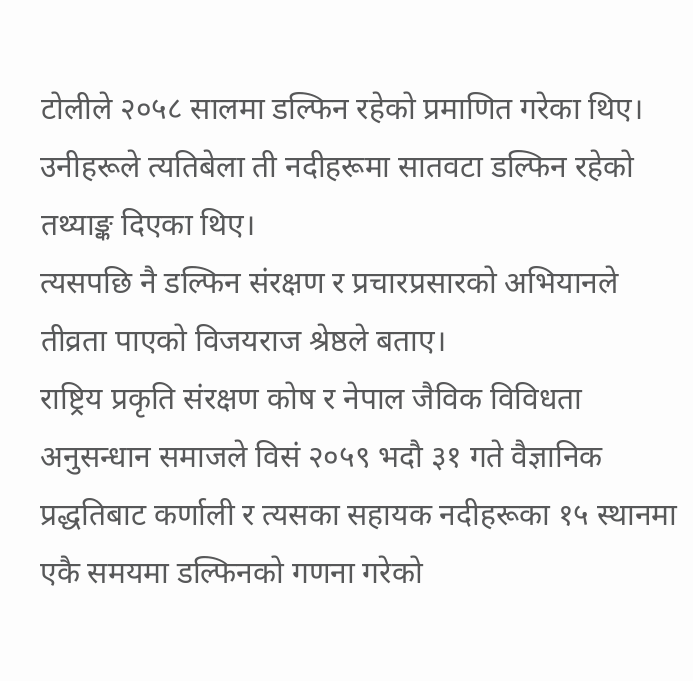टोलीले २०५८ सालमा डल्फिन रहेको प्रमाणित गरेका थिए।
उनीहरूले त्यतिबेला ती नदीहरूमा सातवटा डल्फिन रहेको तथ्याङ्क दिएका थिए।
त्यसपछि नै डल्फिन संरक्षण र प्रचारप्रसारको अभियानले तीव्रता पाएको विजयराज श्रेष्ठले बताए।
राष्ट्रिय प्रकृति संरक्षण कोष र नेपाल जैविक विविधता अनुसन्धान समाजले विसं २०५९ भदौ ३१ गते वैज्ञानिक प्रद्धतिबाट कर्णाली र त्यसका सहायक नदीहरूका १५ स्थानमा एकै समयमा डल्फिनको गणना गरेको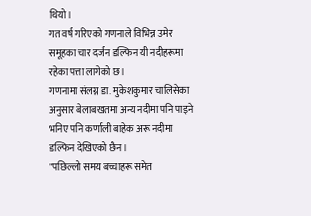थियो।
गत वर्ष गरिएको गणनाले विभिन्न उमेर समूहका चार दर्जन डल्फिन यी नदीहरूमा रहेका पत्ता लागेको छ।
गणनामा संलग्न डा. मुकेशकुमार चालिसेका अनुसार बेलाबखतमा अन्य नदीमा पनि पाइने भनिए पनि कर्णाली बाहेक अरू नदीमा डल्फिन देखिएको छैन।
"पछिल्लो समय बच्चाहरू समेत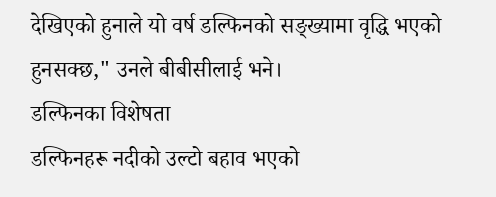देखिएको हुनाले यो वर्ष डल्फिनको सङ्ख्यामा वृद्धि भएको हुनसक्छ," उनले बीबीसीलाई भने।
डल्फिनका विशेषता
डल्फिनहरू नदीको उल्टो बहाव भएको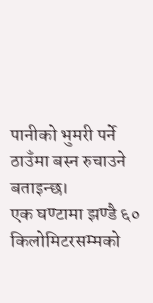पानीको भुमरी पर्ने ठाउँमा बस्न रुचाउने बताइन्छ।
एक घण्टामा झण्डै ६० किलोमिटरसम्मको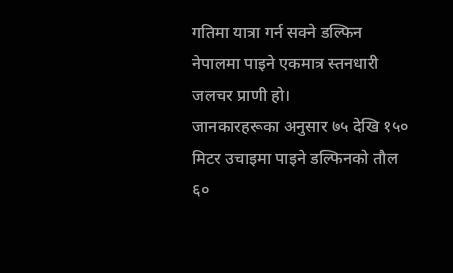गतिमा यात्रा गर्न सक्ने डल्फिन नेपालमा पाइने एकमात्र स्तनधारी जलचर प्राणी हो।
जानकारहरूका अनुसार ७५ देखि १५० मिटर उचाइमा पाइने डल्फिनको तौल ६०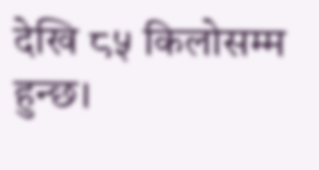देखि ८५ किलोसम्म हुन्छ।